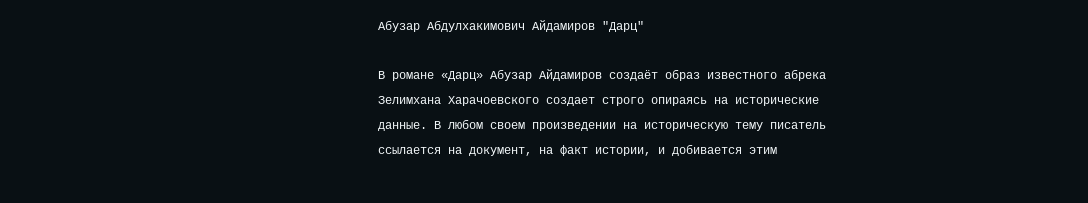Абузар Абдулхакимович Айдамиров "Дарц"

В романе «Дарц» Абузар Айдамиров создаёт образ известного абрека Зелимхана Харачоевского создает строго опираясь на исторические данные. В любом своем произведении на историческую тему писатель ссылается на документ, на факт истории, и добивается этим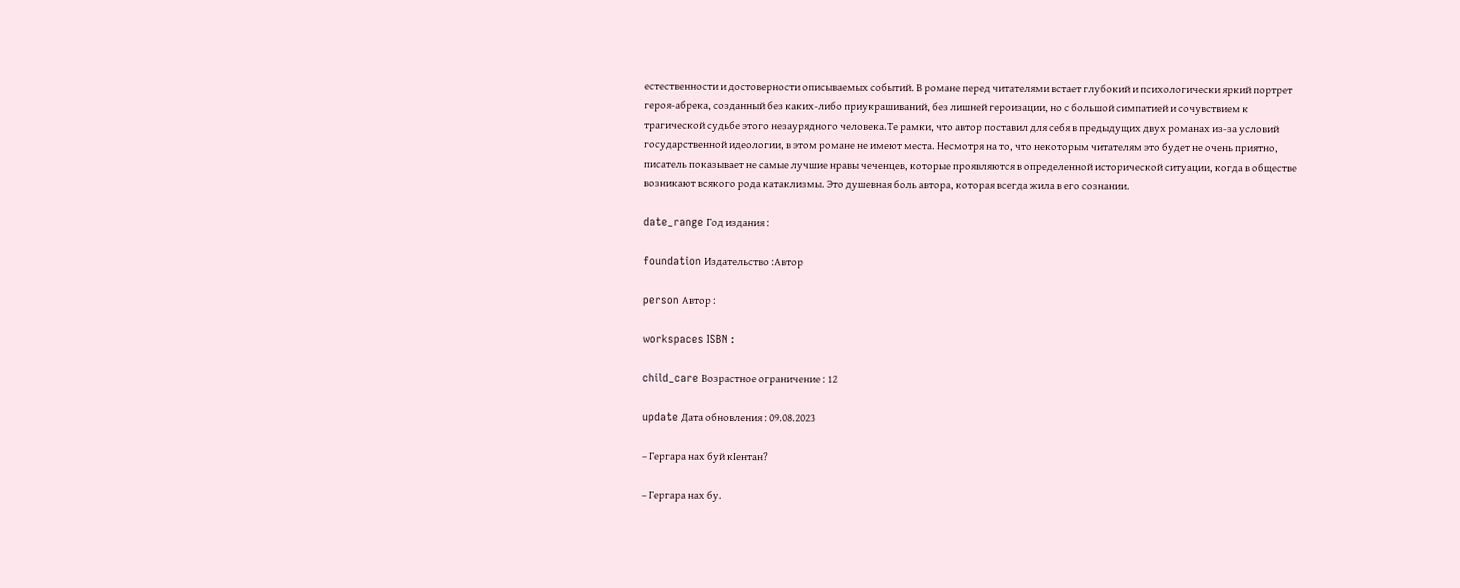естественности и достоверности описываемых событий. В романе перед читателями встает глубокий и психологически яркий портрет героя-абрека, созданный без каких-либо приукрашиваний, без лишней героизации, но с большой симпатией и сочувствием к трагической судьбе этого незаурядного человека.Те рамки, что автор поставил для себя в предыдущих двух романах из-за условий государственной идеологии, в этом романе не имеют места. Несмотря на то, что некоторым читателям это будет не очень приятно, писатель показывает не самые лучшие нравы чеченцев, которые проявляются в определенной исторической ситуации, когда в обществе возникают всякого рода катаклизмы. Это душевная боль автора, которая всегда жила в его сознании.

date_range Год издания :

foundation Издательство :Автор

person Автор :

workspaces ISBN :

child_care Возрастное ограничение : 12

update Дата обновления : 09.08.2023

– Гергара нах буй кIентан?

– Гергара нах бу.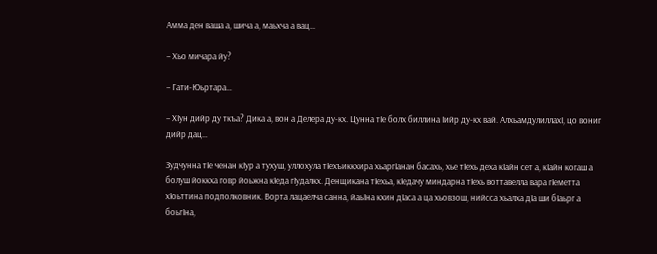Амма ден ваша а, шича а, маьхча а вац…

– Хьо мичара йу?

– Гати-Юьртара…

– ХIун дийр ду ткъа? Дика а, вон а Делера ду-кх. Цунна тIе болх биллина Iийр ду-кх вай. АлхьамдулиллахI, цо вониг дийр дац…

Зудчунна тIе ченан кIур а тухуш, уллохула тIехъиккхира хьаргIанан басахь, хье тIехь деха кIайн сет а, кIайн когаш а болуш йоккха говр йоьжна кIеда гIудалкх. Денщикана тIехьа, кIедачу миндарна тIехь воттавелла вара гIеметта хIоьттина подполковник. Ворта лацаелча санна, йаьIна кхин дIаса а ца хьовзош, нийсса хьалха дIа ши бIаьрг а боьгIна,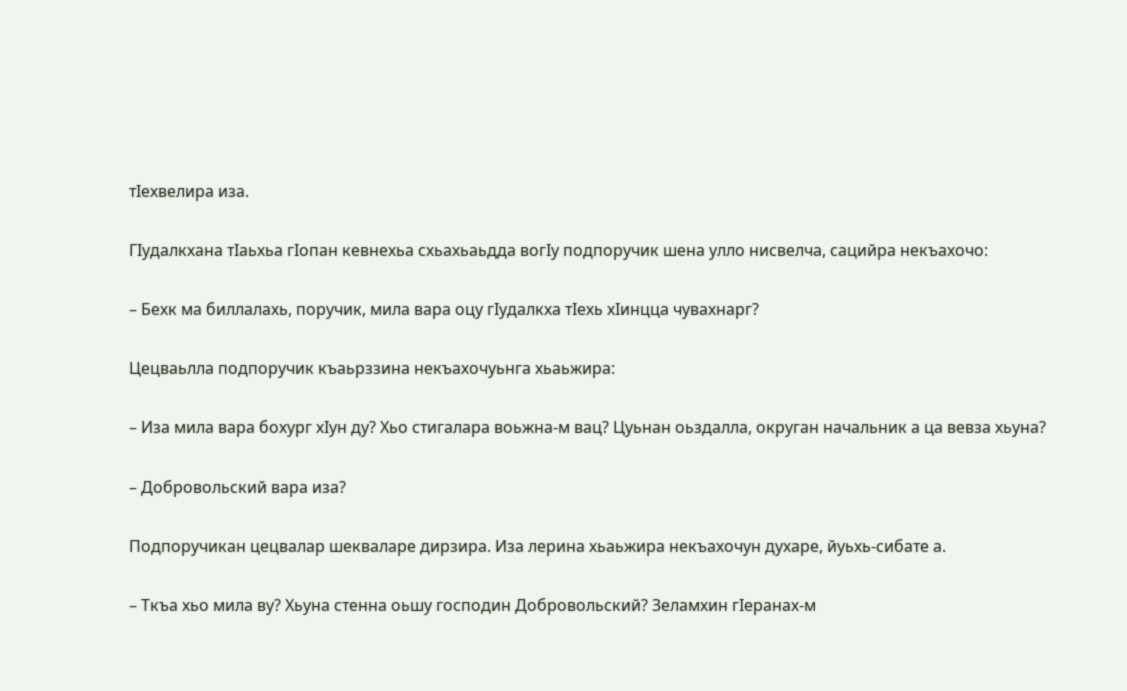тIехвелира иза.

ГIудалкхана тIаьхьа гIопан кевнехьа схьахьаьдда вогIy подпоручик шена улло нисвелча, сацийра некъахочо:

– Бехк ма биллалахь, поручик, мила вара оцу гIудалкха тIехь хIинцца чувахнарг?

Цецваьлла подпоручик къаьрззина некъахочуьнга хьаьжира:

– Иза мила вара бохург хIун ду? Хьо стигалара воьжна-м вац? Цуьнан оьздалла, округан начальник а ца вевза хьуна?

– Добровольский вара иза?

Подпоручикан цецвалар шекваларе дирзира. Иза лерина хьаьжира некъахочун духаре, йуьхь-сибате а.

– Ткъа хьо мила ву? Хьуна стенна оьшу господин Добровольский? Зеламхин гIеранах-м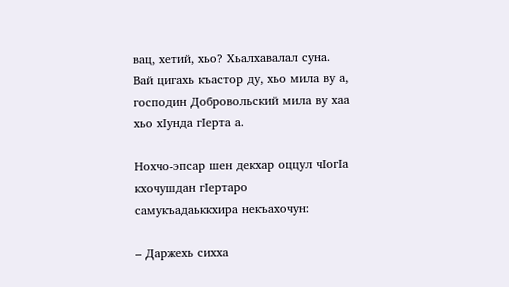вац, хетий, хьо? Хьалхавалал суна. Вай цигахь къастор ду, хьо мила ву а, господин Добровольский мила ву хаа хьо хIунда гIерта а.

Нохчо-эпсар шен декхар оццул чIогIа кхочушдан гIертаро самукъадаьккхира некъахочун:

– Даржехь сихха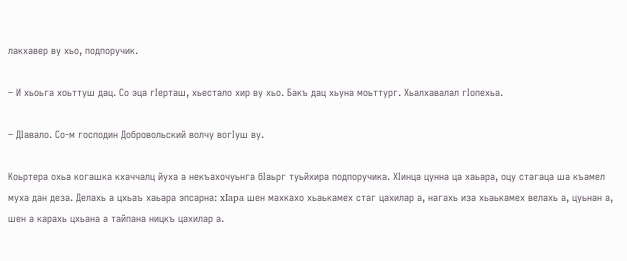лакхавер ву хьо, подпоручик.

– И хьоьга хоьттуш дац. Со эца гIерташ, хьестало хир ву хьо. Бакъ дац хьуна моьттург. Хьалхавалал гIопехьа.

– ДIавало. Со-м господин Добровольский волчу вогIуш ву.

Коьртера охьа когашка кхаччалц йуха а некъахочуьнга бIаьрг туьйхира подпоручика. ХIинца цунна ца хаьара, оцу стагаца ша къамел муха дан деза. Делахь а цхьаъ хаьара эпсарна: xIapa шен махкахо хьаькамех стаг цахилар а, нагахь иза хьаькамех велахь а, цуьнан а, шен а карахь цхьана а тайпана ницкъ цахилар а.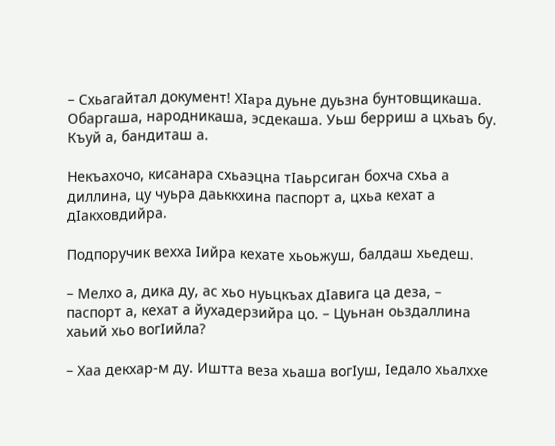– Схьагайтал документ! ХIapa дуьне дуьзна бунтовщикаша. Обаргаша, народникаша, эсдекаша. Уьш берриш а цхьаъ бу. Къуй а, бандиташ а.

Некъахочо, кисанара схьаэцна тIаьрсиган бохча схьа а диллина, цу чуьра даьккхина паспорт а, цхьа кехат а дIакховдийра.

Подпоручик вехха Iийра кехате хьоьжуш, балдаш хьедеш.

– Мелхо а, дика ду, ас хьо нуьцкъах дIавига ца деза, – паспорт а, кехат а йухадерзийра цо. – Цуьнан оьздаллина хаьий хьо вогIийла?

– Хаа декхар-м ду. Иштта веза хьаша вогIуш, Iедало хьалххе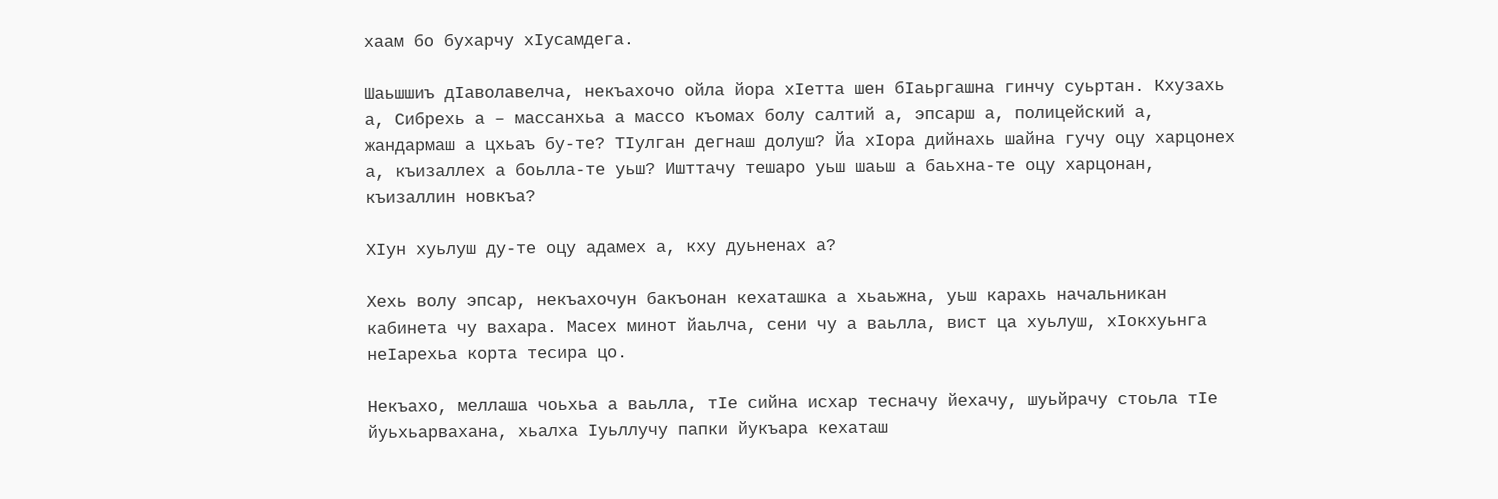хаам бо бухарчу хIусамдега.

Шаьшшиъ дIаволавелча, некъахочо ойла йора хIетта шен бIаьргашна гинчу суьртан. Кхузахь а, Сибрехь а – массанхьа а массо къомах болу салтий а, эпсарш а, полицейский а, жандармаш а цхьаъ бу-те? ТIулган дегнаш долуш? Йа xIоpa дийнахь шайна гучу оцу харцонех а, къизаллех а боьлла-те уьш? Ишттачу тешаро уьш шаьш а баьхна-те оцу харцонан, къизаллин новкъа?

ХIун хуьлуш ду-те оцу адамех а, кху дуьненах а?

Хехь волу эпсар, некъахочун бакъонан кехаташка а хьаьжна, уьш карахь начальникан кабинета чу вахара. Масех минот йаьлча, сени чу а ваьлла, вист ца хуьлуш, хIокхуьнга неIарехьа корта тесира цо.

Некъахо, меллаша чоьхьа а ваьлла, тIе сийна исхар тесначу йехачу, шуьйрачу стоьла тIе йуьхьарвахана, хьалха Iуьллучу папки йукъара кехаташ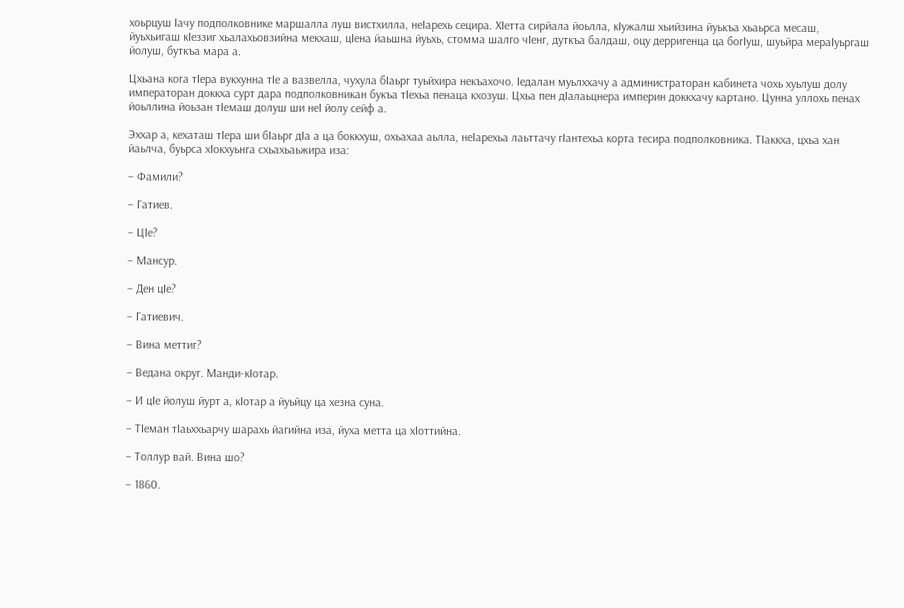хоьрцуш Iачу подполковнике маршалла луш вистхилла, неIарехь сецира. ХIетта сирйала йоьлла, кIужалш хьийзина йуькъа хьаьрса месаш, йуьхьигаш кIеззиг хьалахьовзийна мекхаш, цIена йаьшна йуьхь, стомма шалго чIенг, дуткъа балдаш, оцу дерригенца ца богIуш, шуьйра мераIуьргаш йолуш, буткъа мара а.

Цхьана кога тIера вукхунна тIе а вазвелла, чухула бIаьрг туьйхира некъахочо. Iедалан муьлххачу а администраторан кабинета чохь хуьлуш долу императоран доккха сурт дара подполковникан букъа тIехьа пенаца кхозуш. Цхьа пен дIалаьцнера империн доккхачу картано. Цунна уллохь пенах йоьллина йоьзан тIемаш долуш ши неI йолу сейф а.

Эххар а, кехаташ тIера ши бIаьрг дIа а ца боккхуш, охьахаа аьлла, неIарехьа лаьттачу гIантехьа корта тесира подполковника. ТIаккха, цхьа хан йаьлча, буьрса xIокхуьнга схьахьаьжира иза:

– Фамили?

– Гатиев.

– ЦIе?

– Мансур.

– Ден цIе?

– Гатиевич.

– Вина меттиг?

– Ведана округ. Манди-кIотар.

– И цIе йолуш йурт а, кIотар а йуьйцу ца хезна суна.

– ТIеман тIаьххьарчу шарахь йагийна иза, йуха метта ца хIоттийна.

– Толлур вай. Вина шо?

– 1860.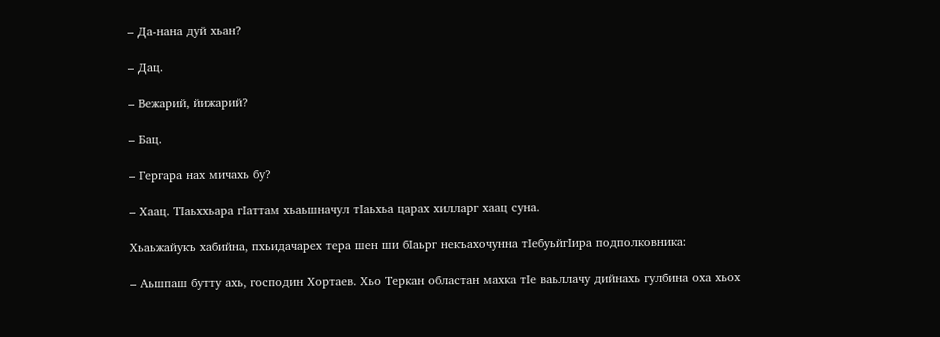– Да-нана дуй хьан?

– Дац.

– Вежарий, йижарий?

– Бац.

– Гергара нах мичахь бу?

– Хаац. ТIаьххьара гIаттам хьаьшначул тIаьхьа царах хилларг хаац суна.

Хьаьжайукъ хабийна, пхьидачарех тера шен ши бIаьрг некъахочунна тIебуьйгIира подполковника:

– Аьшпаш бутту ахь, господин Хортаев. Xьo Теркан областан махка тIе ваьллачу дийнахь гулбина оха хьох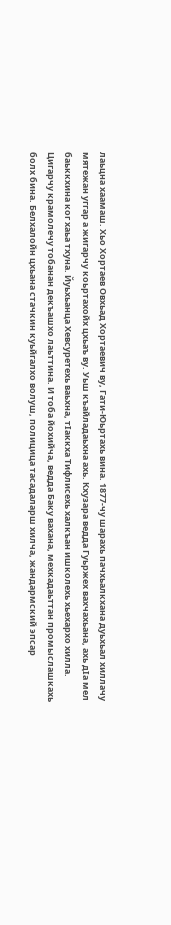лаьцна хаамаш. Хьо Хортаев Овхьад Хортаевич вy, Гати-Юьртахь вина. 1877-чу шарахь пачхьалкхана дуьхьал хиллачу мятежан уггар а жигарчу коьртахойх цхьаъ ву. Уьш къайладаьхна ахь. Кхузара ведда Гуьржех вахчахьана, ахь дIа мел баьккхина ког хаьа тхуна. Йуьхьанца Хевсуретехь ваьхна, тIаккха Тифлисехь халкъан ишколехь хьехархо хилла. Цигарчу крамолечу тобанан декъашхо лаьттина. И тоба йохийча, ведда Баку вахана, мехкадаьттан промыслашкахь болх бина. Белхалойн цхьана стачкин куьйгалхо волуш, полицица тасадаларш хилча, жандармский эпсар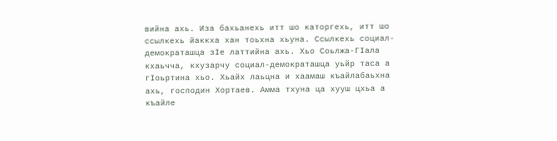вийна ахь. Иза бахьанехь итт шо каторгехь, итт шо ссылкехь йаккха хан тоьхна хьуна. Ссылкехь социал-демократашца зIе латтийна ахь. Хьо Соьлжа-ГIала кхаьчча, кхузарчу социал-демократашца уьйр таса а гIоьртина хьо. Хьайх лаьцна и хаамаш къайлабаьхна ахь, господин Хортаев. Амма тхуна ца хууш цхьа а къайле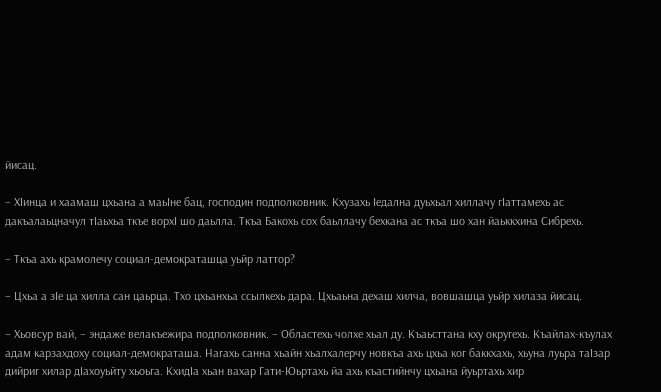йисац.

– ХIинца и хаамаш цхьана а маьIне бац, господин подполковник. Кхузахь Iедална дуьхьал хиллачу гIаттамехь ас дакъалаьцначул тIаьхьа ткъе вopхI шо даьлла. Ткъа Бакохь сох баьллачу бехкана ас ткъа шо хан йаьккхина Сибрехь.

– Ткъа ахь крамолечу социал-демократашца уьйр латтор?

– Цхьа а зIе ца хилла сан цаьрца. Тхо цхьанхьа ссылкехь дара. Цхьаьна дехаш хилча, вовшашца уьйр хилаза йисац.

– Хьовсур вай, – эндаже велакъежира подполковник. – Областехь чолхе хьал ду. Къаьсттана кху округехь. Къайлах-къулах адам карзахдоху социал-демократаша. Нагахь санна хьайн хьалхалерчу новкъа ахь цхьа ког баккхахь, хьуна луьра таIзар дийриг хилар дIахоуьйту хьоьга. КхидIа хьан вахар Гати-Юьртахь йа ахь къастийнчу цхьана йуьртахь хир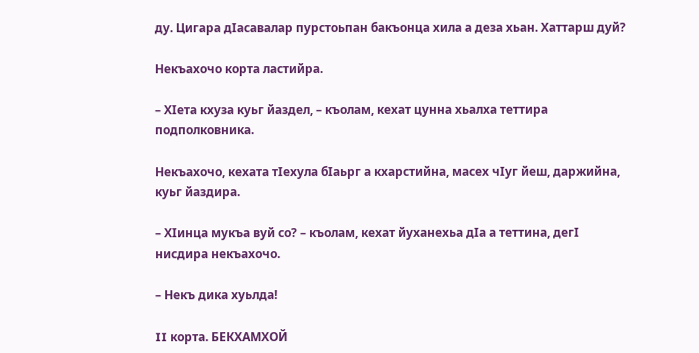ду. Цигара дIасавалар пурстоьпан бакъонца хила а деза хьан. Хаттарш дуй?

Некъахочо корта ластийра.

– ХIета кхуза куьг йаздел, – къолам, кехат цунна хьалха теттира подполковника.

Некъахочо, кехата тIехула бIаьрг а кхарстийна, масех чIуг йеш, даржийна, куьг йаздира.

– ХIинца мукъа вуй со? – къолам, кехат йуханехьа дIа а теттина, дегI нисдира некъахочо.

– Некъ дика хуьлда!

II корта. БЕКХАМХОЙ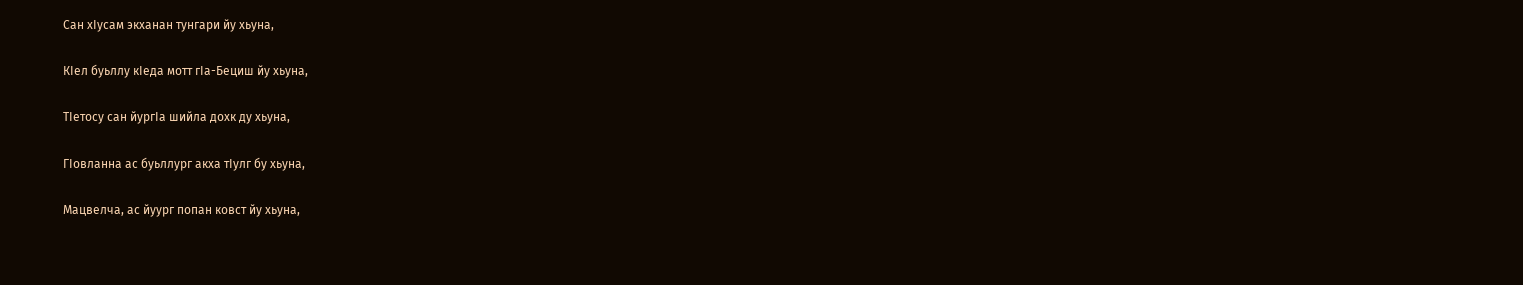Сан хIусам экханан тунгари йу хьуна,

КIел буьллу кIеда мотт гIа-Бециш йу хьуна,

ТIетосу сан йургIа шийла дохк ду хьуна,

ГIовланна ас буьллург акха тIулг бу хьуна,

Мацвелча, ас йуург попан ковст йу хьуна,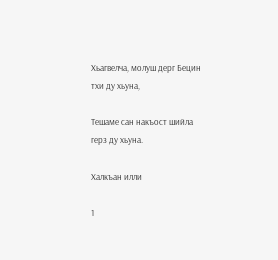Хьагвелча, молуш дерг Бецин тхи ду хьуна,

Тешаме сан накъост шийла герз ду хьуна.

Халкъан илли

1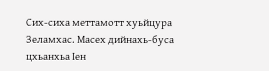Сих-сиха меттамотт хуьйцура Зеламхас. Масех дийнахь-буса цхьанхьа Iен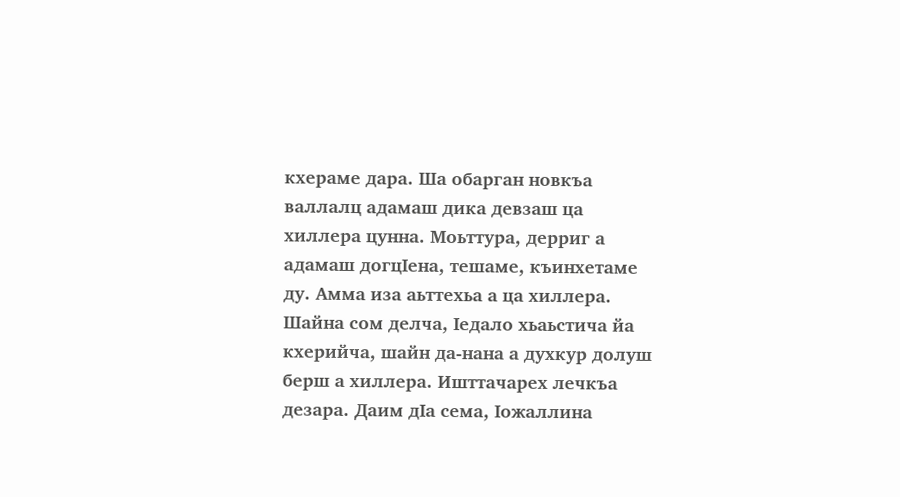кхераме дара. Ша обарган новкъа валлалц адамаш дика девзаш ца хиллера цунна. Моьттура, дерриг а адамаш догцIена, тешаме, къинхетаме ду. Амма иза аьттехьа а ца хиллера. Шайна сом делча, Iедало хьаьстича йа кхерийча, шайн да-нана а духкур долуш берш а хиллера. Ишттачарех лечкъа дезара. Даим дIа сема, Iожаллина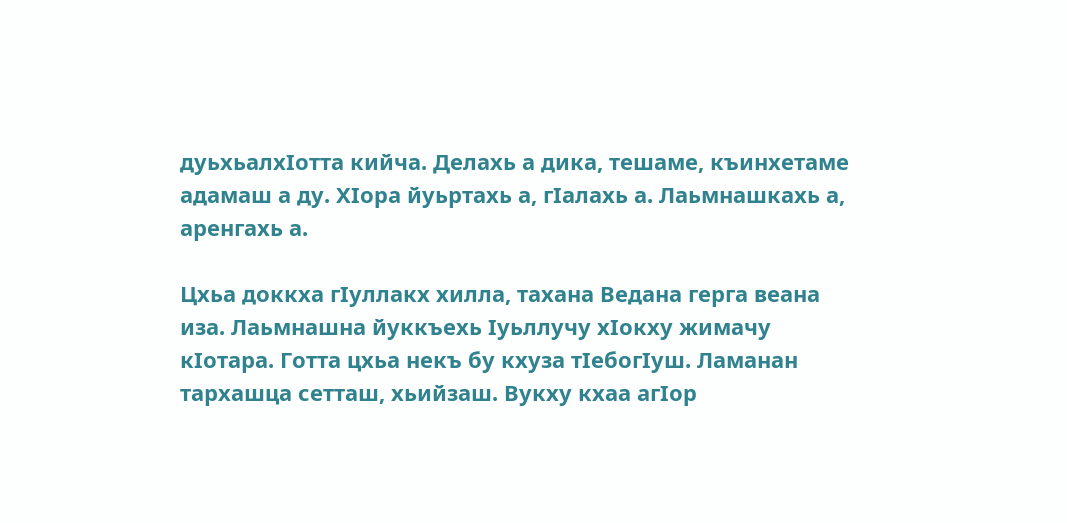дуьхьалхIотта кийча. Делахь а дика, тешаме, къинхетаме адамаш а ду. XIоpa йуьртахь а, гIалахь а. Лаьмнашкахь а, аренгахь а.

Цхьа доккха гIуллакх хилла, тахана Ведана герга веана иза. Лаьмнашна йуккъехь Iуьллучу хIокху жимачу кIотара. Готта цхьа некъ бу кхуза тIебогIуш. Ламанан тархашца сетташ, хьийзаш. Вукху кхаа aгIop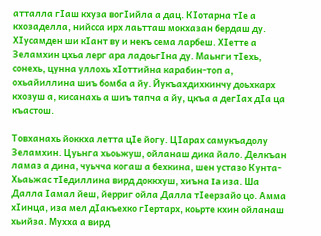атталла гIаш кхуза вогIийла а дац. КIотарна тIе а кхозаделла, нийсса ирх лаьтташ мокхазан бердаш ду. ХIусамден ши кIант ву и некъ сема ларбеш. ХIетте а Зеламхин цхьа лерг ара ладоьгIна ду. Маьнги тIехь, сонехь, цунна уллохь хIоттийна карабин-топ а, охьайиллина шиъ бомба а йу. Йукъахдихкинчу доьхкарх кхозуш а, кисанахь а шиъ тапча а йу, цкъа а дегIах дIa ца къастош.

Товханахь йоккха летта цIе йогу. ЦIарах самукъадолу Зеламхин. Цуьнга хьоьжуш, ойланаш дика йало. Делкъан ламаз а дина, чуьчча когаш а бехкина, шен устазо Кунта-Хьаьжас тIедиллина вирд доккхуш, хиъна Ia иза. Ша Далла Iамал йеш, йерриг ойла Далла тIеерзайо цо. Амма хIинца, иза мел дIакъехко гIертарх, коьрте кхин ойланаш хьийза. Мухха а вирд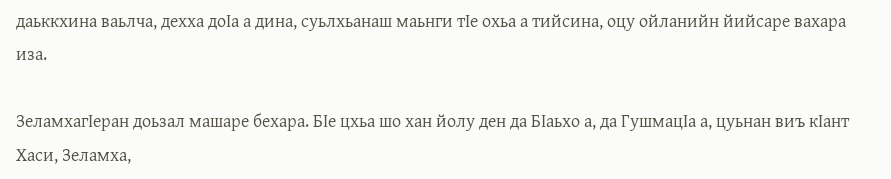даьккхина ваьлча, дехха доIа а дина, суьлхьанаш маьнги тIе охьа а тийсина, оцу ойланийн йийсаре вахара иза.

ЗеламхагIеран доьзал машаре бехара. БIe цхьа шо хан йолу ден да БIаьхо а, да ГушмацIа а, цуьнан виъ кIант Хаси, Зеламха,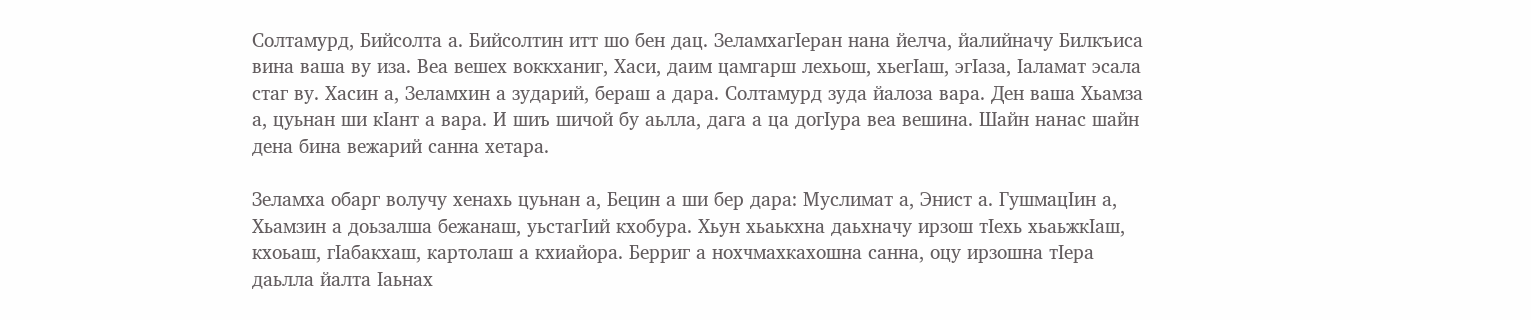Солтамурд, Бийсолта а. Бийсолтин итт шо бен дац. ЗеламхагIеран нана йелча, йалийначу Билкъиса вина ваша ву иза. Веа вешех воккханиг, Хаси, даим цамгарш лехьош, хьегIаш, эгIаза, Iаламат эсала стаг ву. Хасин а, Зеламхин а зударий, бераш а дара. Солтамурд зуда йалоза вара. Ден ваша Хьамза а, цуьнан ши кIант а вара. И шиъ шичой бу аьлла, дага а ца догIура веа вешина. Шайн нанас шайн дена бина вежарий санна хетара.

Зеламха обарг волучу хенахь цуьнан а, Бецин а ши бер дара: Муслимат а, Энист а. ГушмацIин а, Хьамзин а доьзалша бежанаш, уьстагIий кхобура. Хьун хьаькхна даьхначу ирзош тIехь хьаьжкIаш, кхоьаш, гIабакхаш, картолаш а кхиайора. Берриг а нохчмахкахошна санна, оцу ирзошна тIера даьлла йалта Iаьнах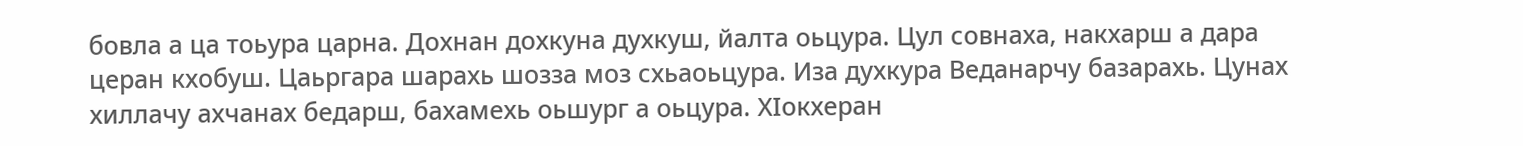бовла а ца тоьура царна. Дохнан дохкуна духкуш, йалта оьцура. Цул совнаха, накхарш а дара церан кхобуш. Цаьргара шарахь шозза моз схьаоьцура. Иза духкура Веданарчу базарахь. Цунах хиллачу ахчанах бедарш, бахамехь оьшург а оьцура. ХIокхеран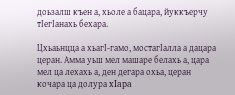доьзалш къен а, хьоле а бацара, йуккъерчу тIегIанахь бехара.

Цхьаьнцца а хьагI-гамо, мостагIалла а дацара церан. Амма уьш мел машаре белахь а, цара мел ца лехахь а, ден дегара охьа, церан кочара ца долура xIapa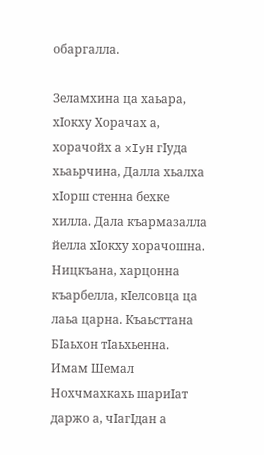обаргалла.

Зеламхина ца хаьара, хIокху Хорачах а, хорачойх а xIyн гIуда хьаьрчина, Далла хьалха хIорш стенна бехке хилла. Дала къармазалла йелла xIокxy хорачошна. Ницкъана, харцонна къарбелла, кIелсовца ца лаьа царна. Къаьсттана БIаьхон тIаьхьенна. Имам Шемал Нохчмахкахь шариIат даржо а, чIагIдан а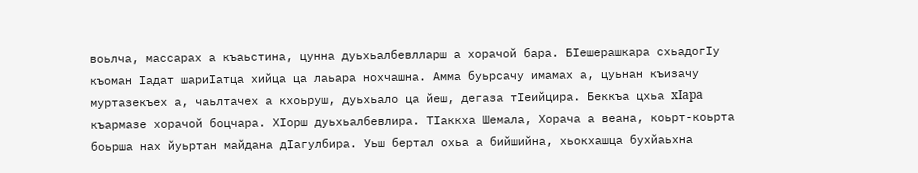воьлча, массарах а къаьстина, цунна дуьхьалбевлларш а хорачой бара. БIешерашкара схьадогIу къоман Iадат шариIатца хийца ца лаьара нохчашна. Амма буьрсачу имамах а, цуьнан къизачу муртазекъех а, чаьлтачех а кхоьруш, дуьхьало ца йеш, дегаза тIеийцира. Беккъа цхьа xIapa къармазе хорачой боцчара. ХIорш дуьхьалбевлира. ТIаккха Шемала, Хорача а веана, коьрт-коьрта боьрша нах йуьртан майдана дIагулбира. Уьш бертал охьа а бийшийна, хьокхашца бухйаьхна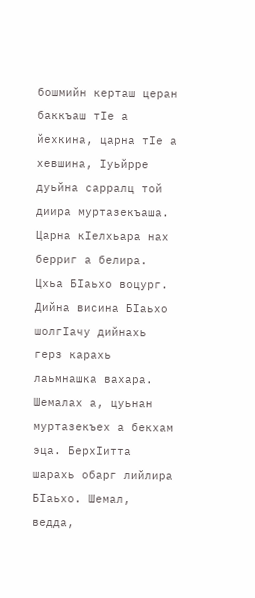бошмийн керташ церан баккъаш тIе а йехкина, царна тIе а хевшина, Iуьйрре дуьйна сарралц той диира муртазекъаша. Царна кIелхьара нах берриг а белира. Цхьа БIаьхо воцург. Дийна висина БIаьхо шолгIачу дийнахь герз карахь лаьмнашка вахара. Шемалах а, цуьнан муртазекъех а бекхам эца. БерхIитта шарахь обарг лийлира БIаьхо. Шемал, ведда,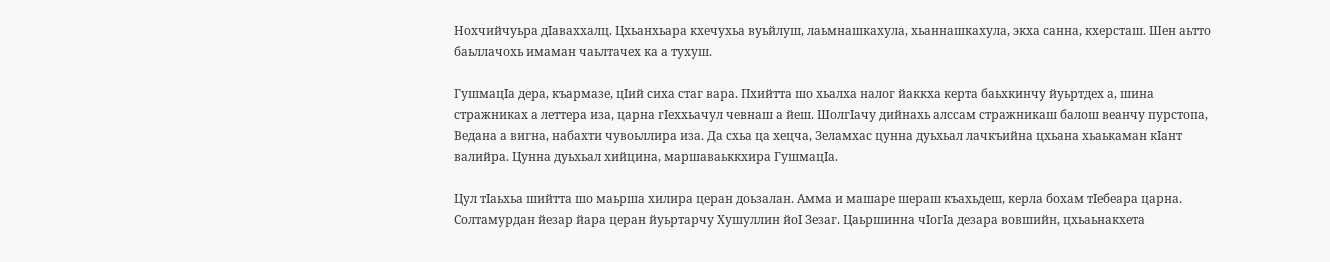Нохчийчуьра дIаваххалц. Цхьанхьара кхечухьа вуьйлуш, лаьмнашкахула, хьаннашкахула, экха санна, кхерсташ. Шен аьтто баьллачохь имаман чаьлтачех ка а тухуш.

ГушмацIа дера, къармазе, цIий сиха стаг вара. Пхийтта шо хьалха налог йаккха керта баьхкинчу йуьртдех а, шина стражниках а леттера иза, царна гIеххьачул чевнаш а йеш. ШолгIачу дийнахь алссам стражникаш балош веанчу пурстопа, Ведана а вигна, набахти чувоьллира иза. Да схьа ца хецча, Зеламхас цунна дуьхьал лачкъийна цхьана хьаькаман кIант валийра. Цунна дуьхьал хийцина, маршаваьккхира ГушмацIа.

Цул тIаьхьа шийтта шо маьрша хилира церан доьзалан. Амма и машаре шераш къахьдеш, керла бохам тIебеара царна. Солтамурдан йезар йара церан йуьртарчу Хушуллин йоI Зезаг. Цаьршинна чIогIа дезара вовшийн, цхьаьнакхета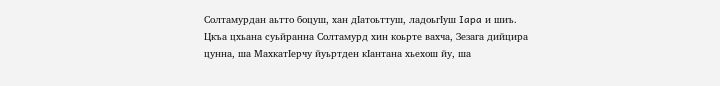Солтамурдан аьтто боцуш, хан дIатоьттуш, ладоьгIуш Iapa и шиъ. Цкъа цхьана суьйранна Солтамурд хин коьрте вахча, Зезага дийцира цунна, ша МахкатIерчу йуьртден кIантана хьехош йу, ша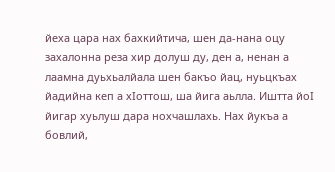йеха цара нах бахкийтича, шен да-нана оцу захалонна реза хир долуш ду, ден а, ненан а лаамна дуьхьалйала шен бакъо йац, нуьцкъах йадийна кеп а хIоттош, ша йига аьлла. Иштта йоI йигар хуьлуш дара нохчашлахь. Нах йукъа а бовлий,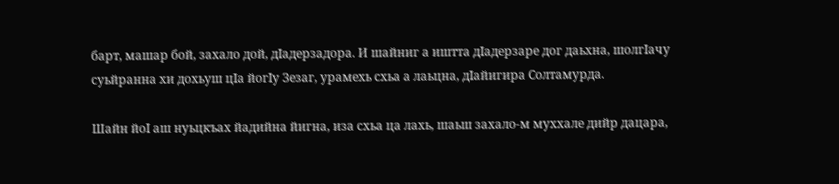барт, машар бой, захало дой, дIадерзадора. И шайниг а иштта дIадерзаре дог даьхна, шолгIачу суьйранна хи дохьуш цIа йогIу Зезаг, урамехь схьа а лаьцна, дIайигира Солтамурда.

Шайн йоI аш нуьцкъах йадийна йигна, иза схьа ца лахь, шаьш захало-м муххале дийр дацара,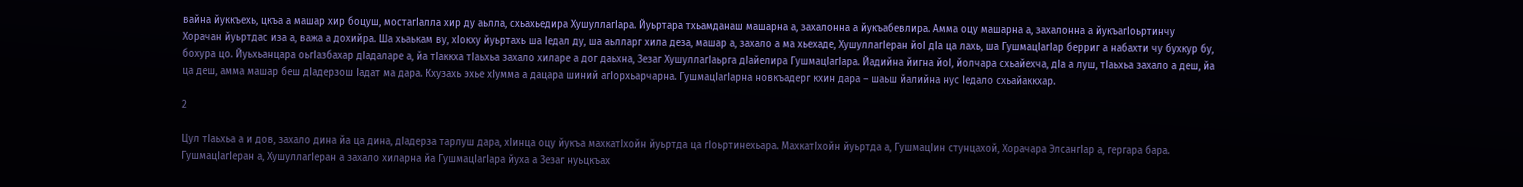вайна йуккъехь, цкъа а машар хир боцуш, мостагIалла хир ду аьлла, схьахьедира ХушуллагIара. Йуьртара тхьамданаш машарна а, захалонна а йукъабевлира. Амма оцу машарна а, захалонна а йукъагIоьртинчу Хорачан йуьртдас иза а, важа а дохийра. Ша хьаькам ву, хIокху йуьртахь ша Iедал ду, ша аьлларг хила деза, машар а, захало а ма хьехаде, ХушуллагIеран йоI дIа ца лахь, ша ГушмацIагIар берриг а набахти чу бухкур бу, бохура цо. Йуьхьанцара оьгIазбахар дIадаларе а, йа тIаккха тIаьхьа захало хиларе а дог даьхна, Зезаг ХушуллагIаьрга дIайелира ГушмацIагIара. Йадийна йигна йоI, йолчара схьайехча, дIа а луш, тIаьхьа захало а деш, йа ца деш, амма машар беш дIадерзош Iадат ма дара. Кхузахь эхье хIумма а дацара шиний агIорхьарчарна. ГушмацIагIарна новкъадерг кхин дара – шаьш йалийна нус Iедало схьайаккхар.

2

Цул тIаьхьа а и дов, захало дина йа ца дина, дIадерза тарлуш дара, хIинца оцу йукъа махкатIхойн йуьртда ца гIоьртинехьара. МахкатIхойн йуьртда а, ГушмацIин стунцахой, Хорачара ЭлсангIар а, гергара бара. ГушмацIагIеран а, ХушуллагIеран а захало хиларна йа ГушмацIагIара йуха а Зезаг нуьцкъах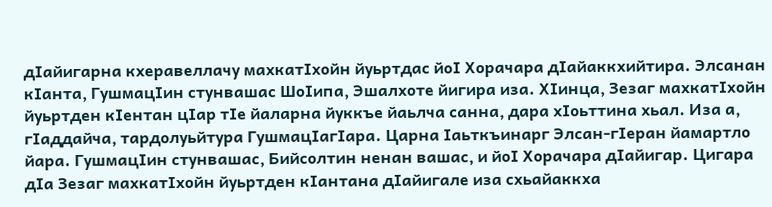дIайигарна кхеравеллачу махкатIхойн йуьртдас йоI Хорачара дIайаккхийтира. Элсанан кIанта, ГушмацIин стунвашас ШоIипа, Эшалхоте йигира иза. ХIинца, Зезаг махкатIхойн йуьртден кIентан цIар тIе йаларна йуккъе йаьлча санна, дара хIоьттина хьал. Иза а, гIаддайча, тардолуьйтура ГушмацIагIара. Царна Iаьткъинарг Элсан-гIеран йамартло йара. ГушмацIин стунвашас, Бийсолтин ненан вашас, и йоI Хорачара дIайигар. Цигара дIа Зезаг махкатIхойн йуьртден кIантана дIайигале иза схьайаккха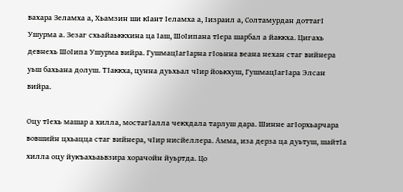вахара Зеламха а, Хьамзин ши кIант Iеламха а, Iизраил а, Солтамурдан доттагI Ушурма а. Зезаг схьайаьккхина ца Iаш, ШоIипана тIеpa шарбал а йаккха. Цигахь девнехь ШоIипа Ушурма вийра. ГушмацIагIарна гIоьнна веана нехан стаг вийнера уьш бахьана долуш. ТIаккха, цунна дуьхьал чIир йоькхуш, ГушмацIагIара Элсан вийра.

Оцу тIехь машар а хилла, мостагIалла чекхдала тарлуш дара. Шинне агIорхьарчара вовшийн цхьацца стаг вийнера, чIир нисйеллера. Амма, иза дерза ца дуьтуш, шайтIа хилла оцу йукъахьаьвзира хорачойн йуьртда. Цо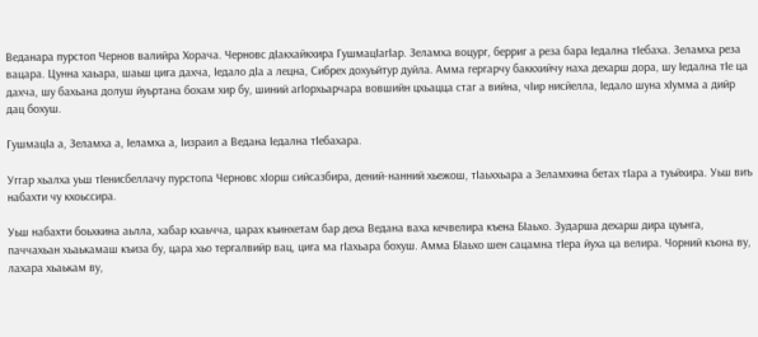Веданара пурстоп Чернов валийра Хорача. Черновс дIакхайкхира ГушмацIагIар. Зеламха воцург, берриг а реза бара Iедална тIебаха. Зеламха реза вацара. Цунна хаьара, шаьш цига дахча, Iедало дIа а лецна, Сибрех дохуьйтур дуйла. Амма гергарчу баккхийчу наха дехарш дора, шу Iедална тIе ца дахча, шу бахьана долуш йуьртана бохам хир бу, шиний агIорхьарчара вовшийн цхьацца стаг а вийна, чIир нисйелла, Iедало шуна хIумма а дийр дац бохуш.

ГушмацIа а, Зеламха а, Iеламха а, Iизраил а Ведана Iедална тIебахара.

Уггар хьалха уьш тIенисбеллачу пурстопа Черновс хIорш сийсазбира, дений-нанний хьежош, тIаьххьара а Зеламхина бетах тIара а туьйхира. Уьш виъ набахти чу кхоьссира.

Уьш набахти боьхкина аьлла, хабар кхаьчча, царах къинхетам бар деха Ведана ваха кечвелира къена БIаьхо. Зударша дехарш дира цуьнга, паччахьан хьаькамаш къиза бу, цара хьо тергалвийр вац, цига ма гIахьара бохуш. Амма БIаьхо шен сацамна тIера йуха ца велира. Чорний къона ву, лахара хьаькам ву,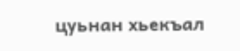цуьнан хьекъал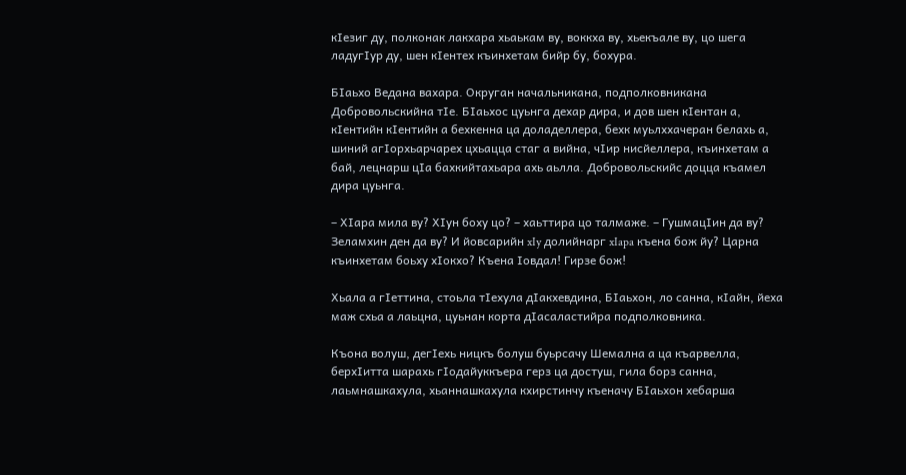кIезиг ду, полконак лакхара хьаькам ву, воккха ву, хьекъале ву, цо шега ладугIур ду, шен кIентех къинхетам бийр бу, бохура.

БIаьхо Ведана вахара. Округан начальникана, подполковникана Добровольскийна тIе. БIаьхос цуьнга дехар дира, и дов шен кIентан а, кIентийн кIентийн а бехкенна ца доладеллера, бехк муьлххачеран белахь а, шиний агIорхьарчарех цхьацца стаг а вийна, чIир нисйеллера, къинхетам а бай, лецнарш цIа бахкийтахьара ахь аьлла. Добровольскийс доцца къамел дира цуьнга.

– ХIара мила ву? ХIун боху цо? – хаьттира цо талмаже. – ГушмацIин да ву? Зеламхин ден да ву? И йовсарийн xIy долийнарг xIapa къена бож йу? Царна къинхетам боьху хIокхо? Къена Iовдал! Гирзе бож!

Хьала а гIеттина, стоьла тIехула дIакхевдина, БIаьхон, ло санна, кIайн, йеха маж схьа а лаьцна, цуьнан корта дIасаластийра подполковника.

Къона волуш, дегIехь ницкъ болуш буьрсачу Шемална а ца къарвелла, берхIитта шарахь гIодайуккъера герз ца достуш, гила борз санна, лаьмнашкахула, хьаннашкахула кхирстинчу къеначу БIаьхон хебарша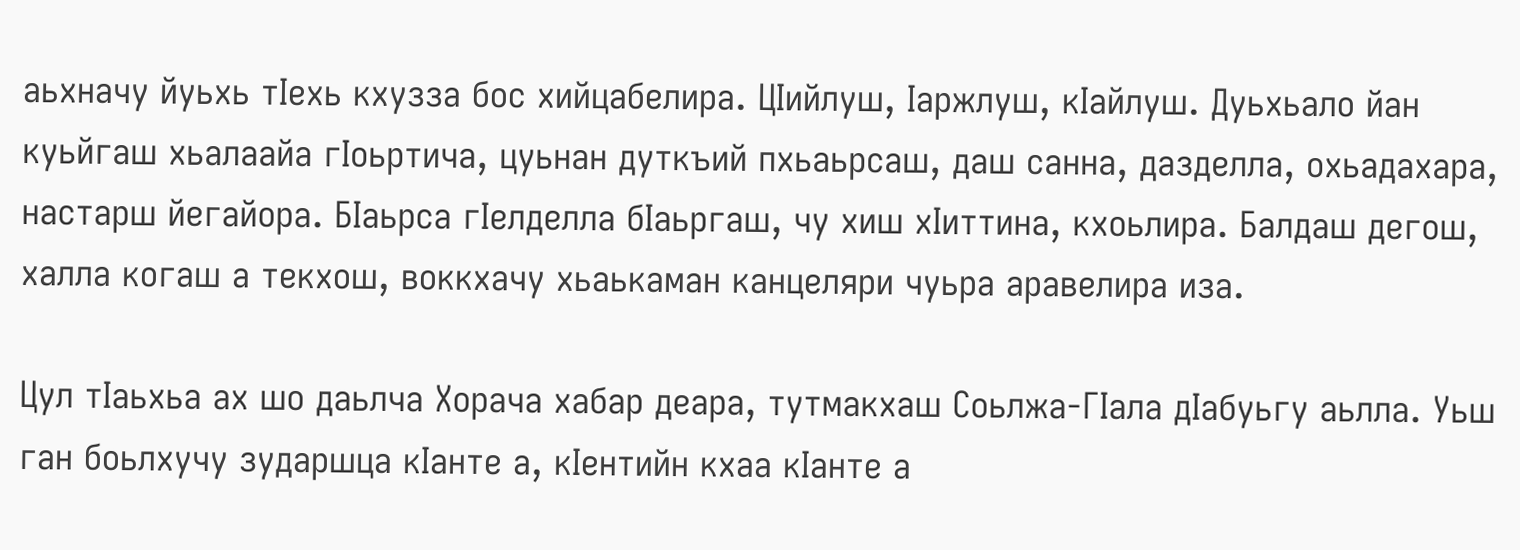аьхначу йуьхь тIехь кхузза бос хийцабелира. ЦIийлуш, Iаржлуш, кIайлуш. Дуьхьало йан куьйгаш хьалаайа гIоьртича, цуьнан дуткъий пхьаьрсаш, даш санна, дазделла, охьадахара, настарш йегайора. БIаьрса гIелделла бIаьргаш, чу хиш хIиттина, кхоьлира. Балдаш дегош, халла когаш а текхош, воккхачу хьаькаман канцеляри чуьра аравелира иза.

Цул тIаьхьа ах шо даьлча Хорача хабар деара, тутмакхаш Соьлжа-ГIала дIабуьгу аьлла. Уьш ган боьлхучу зударшца кIанте а, кIентийн кхаа кIанте а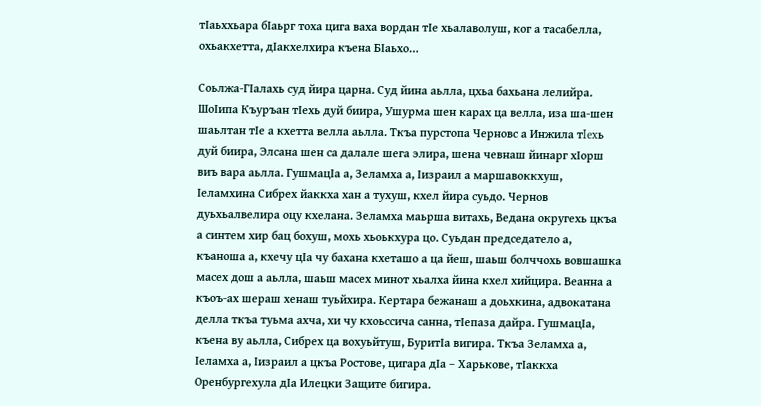тIаьххьара бIаьрг тоха цига ваха вордан тIе хьалаволуш, ког а тасабелла, охьакхетта, дIакхелхира къена БIаьхо…

Соьлжа-ГIалахь суд йира царна. Суд йина аьлла, цхьа бахьана лелийра. ШоIипа Къуръан тIехь дуй биира, Ушурма шен карах ца велла, иза ша-шен шаьлтан тIе а кхетта велла аьлла. Ткъа пурстопа Черновс а Инжила тIexь дуй биира, Элсана шен са далале шега элира, шена чевнаш йинарг хIорш виъ вара аьлла. ГушмацIа а, Зеламха а, Iизраил а маршавоккхуш, Iеламхина Сибрех йаккха хан а тухуш, кхел йира суьдо. Чернов дуьхьалвелира оцу кхелана. Зеламха маьрша витахь, Ведана округехь цкъа а синтем хир бац бохуш, мохь хьоькхура цо. Суьдан председатело а, къаноша а, кхечу цIa чу бахана кхеташо а ца йеш, шаьш болччохь вовшашка масех дош а аьлла, шаьш масех минот хьалха йина кхел хийцира. Веанна а къоъ-ах шераш хенаш туьйхира. Кертара бежанаш а доьхкина, адвокатана делла ткъа туьма ахча, хи чу кхоьссича санна, тIепаза дайра. ГушмацIа, къена ву аьлла, Сибрех ца вохуьйтуш, БуритIа вигира. Ткъа Зеламха а, Iеламха а, Iизраил а цкъа Ростове, цигара дIа – Харькове, тIаккха Оренбургехула дIа Илецки Защите бигира.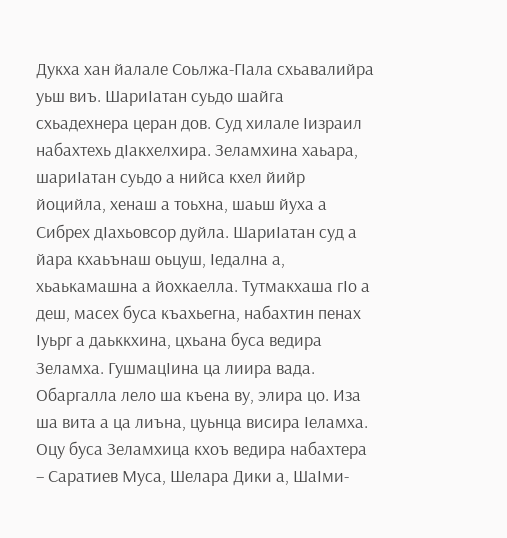Дукха хан йалале Соьлжа-ГIала схьавалийра уьш виъ. ШариIатан суьдо шайга схьадехнера церан дов. Суд хилале Iизраил набахтехь дIакхелхира. Зеламхина хаьара, шариIатан суьдо а нийса кхел йийр йоцийла, хенаш а тоьхна, шаьш йуха а Сибрех дIахьовсор дуйла. ШариIатан суд а йара кхаьънаш оьцуш, Iедална а, хьаькамашна а йохкаелла. Тутмакхаша гIo а деш, масех буса къахьегна, набахтин пенах Iyьрг а даьккхина, цхьана буса ведира Зеламха. ГушмацIина ца лиира вада. Обаргалла лело ша къена ву, элира цо. Иза ша вита а ца лиъна, цуьнца висира Iеламха. Оцу буса Зеламхица кхоъ ведира набахтера – Саратиев Муса, Шелара Дики а, ШаIми-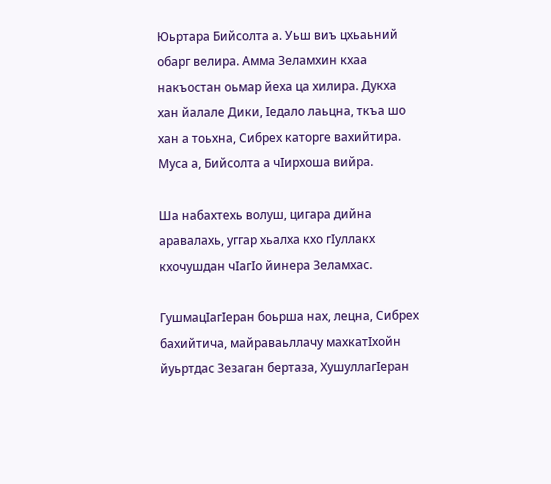Юьртара Бийсолта а. Уьш виъ цхьаьний обарг велира. Амма Зеламхин кхаа накъостан оьмар йеха ца хилира. Дукха хан йалале Дики, Iедало лаьцна, ткъа шо хан а тоьхна, Сибрех каторге вахийтира. Муса а, Бийсолта а чIирхоша вийра.

Ша набахтехь волуш, цигара дийна аравалахь, уггар хьалха кхо гIуллакх кхочушдан чIагIо йинера Зеламхас.

ГушмацIагIеран боьрша нах, лецна, Сибрех бахийтича, майраваьллачу махкатIхойн йуьртдас Зезаган бертаза, ХушуллагIеран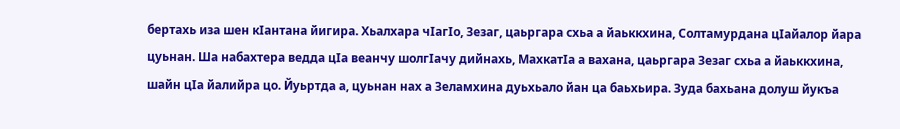бертахь иза шен кIантана йигира. Хьалхара чIагIо, Зезаг, цаьргара схьа а йаьккхина, Солтамурдана цIайалор йара цуьнан. Ша набахтера ведда цIа веанчу шолгIачу дийнахь, МахкатIа а вахана, цаьргара Зезаг схьа а йаьккхина, шайн цIа йалийра цо. Йуьртда а, цуьнан нах а Зеламхина дуьхьало йан ца баьхьира. Зуда бахьана долуш йукъа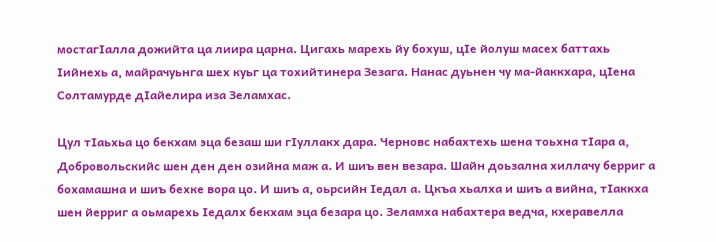мостагIалла дожийта ца лиира царна. Цигахь марехь йу бохуш, цIе йолуш масех баттахь Iийнехь а, майрачуьнга шех куьг ца тохийтинера Зезага. Нанас дуьнен чу ма-йаккхара, цIена Солтамурде дIайелира иза Зеламхас.

Цул тIаьхьа цо бекхам эца безаш ши гIуллакх дара. Черновс набахтехь шена тоьхна тIара а, Добровольскийс шен ден ден озийна маж а. И шиъ вен везара. Шайн доьзална хиллачу берриг а бохамашна и шиъ бехке вора цо. И шиъ а, оьрсийн Iедал а. Цкъа хьалха и шиъ а вийна, тIаккха шен йерриг а оьмарехь Iедалх бекхам эца безара цо. Зеламха набахтера ведча, кхеравелла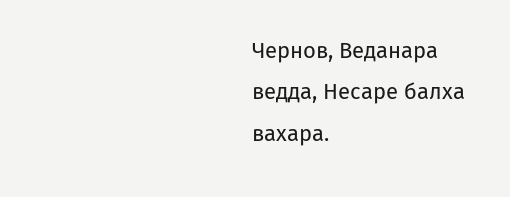Чернов, Веданара ведда, Несаре балха вахара.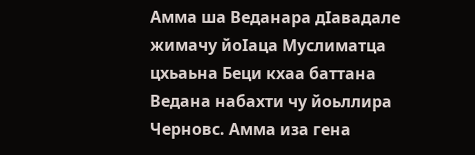Амма ша Веданара дIавадале жимачу йоIаца Муслиматца цхьаьна Беци кхаа баттана Ведана набахти чу йоьллира Черновс. Амма иза гена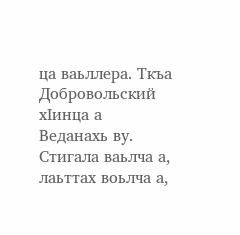ца ваьллера. Ткъа Добровольский хIинца а Веданахь ву. Стигала ваьлча а, лаьттах воьлча а,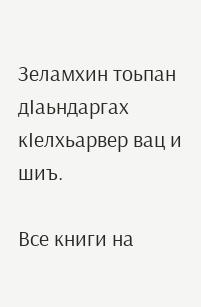Зеламхин тоьпан дIаьндаргах кIелхьарвер вац и шиъ.

Все книги на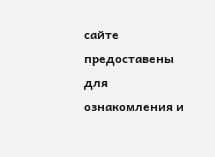сайте предоставены для ознакомления и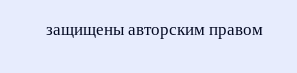защищены авторским правом